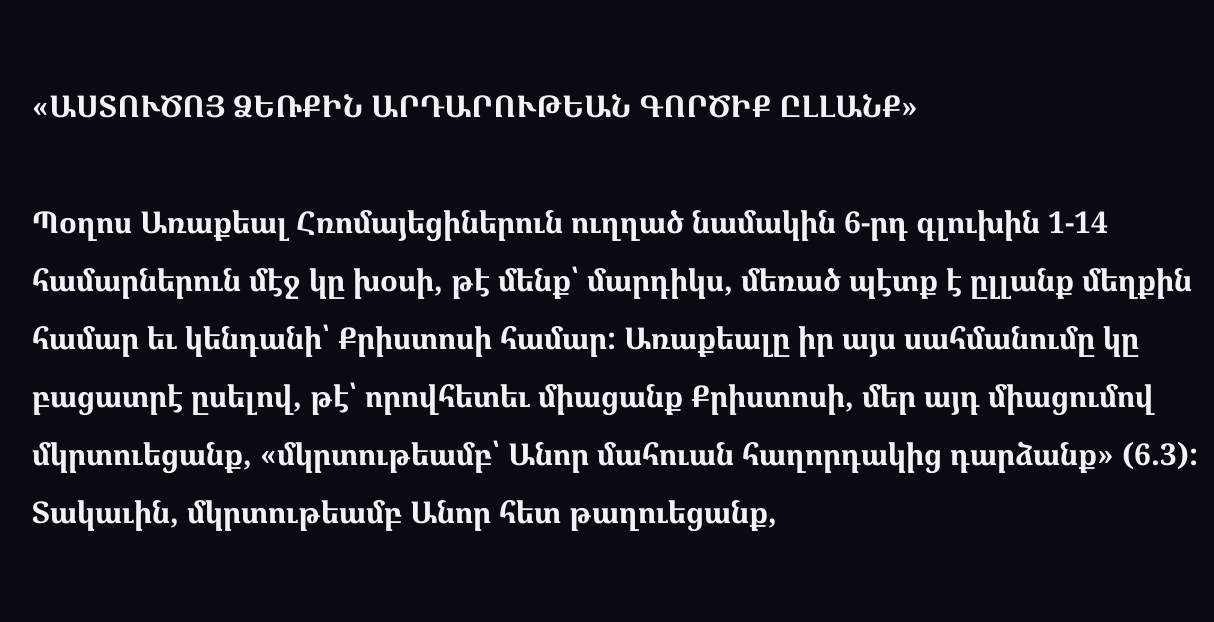«ԱՍՏՈՒԾՈՅ ՁԵՌՔԻՆ ԱՐԴԱՐՈՒԹԵԱՆ ԳՈՐԾԻՔ ԸԼԼԱՆՔ»

Պօղոս Առաքեալ Հռոմայեցիներուն ուղղած նամակին 6-րդ գլուխին 1-14 համարներուն մէջ կը խօսի, թէ մենք՝ մարդիկս, մեռած պէտք է ըլլանք մեղքին համար եւ կենդանի՝ Քրիստոսի համար: Առաքեալը իր այս սահմանումը կը բացատրէ ըսելով, թէ՝ որովհետեւ միացանք Քրիստոսի, մեր այդ միացումով մկրտուեցանք, «մկրտութեամբ՝ Անոր մահուան հաղորդակից դարձանք» (6.3): Տակաւին, մկրտութեամբ Անոր հետ թաղուեցանք,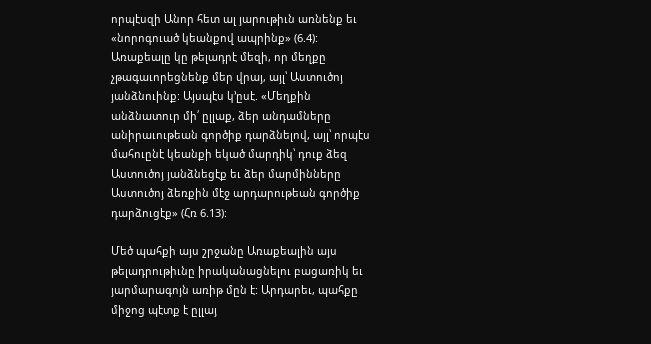որպէսզի Անոր հետ ալ յարութիւն առնենք եւ «նորոգուած կեանքով ապրինք» (6.4): Առաքեալը կը թելադրէ մեզի, որ մեղքը չթագաւորեցնենք մեր վրայ, այլ՝ Աստուծոյ յանձնուինք: Այսպէս կ՚ըսէ. «Մեղքին անձնատուր մի՛ ըլլաք, ձեր անդամները անիրաւութեան գործիք դարձնելով, այլ՝ որպէս մահուընէ կեանքի եկած մարդիկ՝ դուք ձեզ Աստուծոյ յանձնեցէք եւ ձեր մարմինները Աստուծոյ ձեռքին մէջ արդարութեան գործիք դարձուցէք» (Հռ 6.13):

Մեծ պահքի այս շրջանը Առաքեալին այս թելադրութիւնը իրականացնելու բացառիկ եւ յարմարագոյն առիթ մըն է: Արդարեւ, պահքը միջոց պէտք է ըլլայ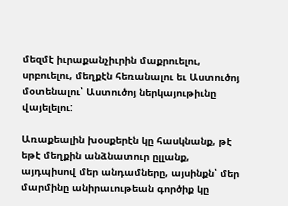մեզմէ իւրաքանչիւրին մաքրուելու, սրբուելու, մեղքէն հեռանալու եւ Աստուծոյ մօտենալու՝ Աստուծոյ ներկայութիւնը վայելելու:

Առաքեալին խօսքերէն կը հասկնանք, թէ եթէ մեղքին անձնատուր ըլլանք, այդպիսով մեր անդամները, այսինքն՝ մեր մարմինը անիրաւութեան գործիք կը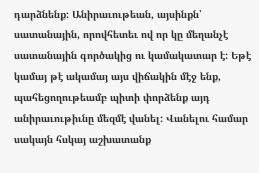դարձնենք: Անիրաւութեան, այսինքն՝ սատանային, որովհետեւ ով որ կը մեղանչէ սատանային գործակից ու կամակատար է: Եթէ կամայ թէ ակամայ այս վիճակին մէջ ենք, պահեցողութեամբ պիտի փորձենք այդ անիրաւութիւնը մեզմէ վանել: Վանելու համար սակայն հսկայ աշխատանք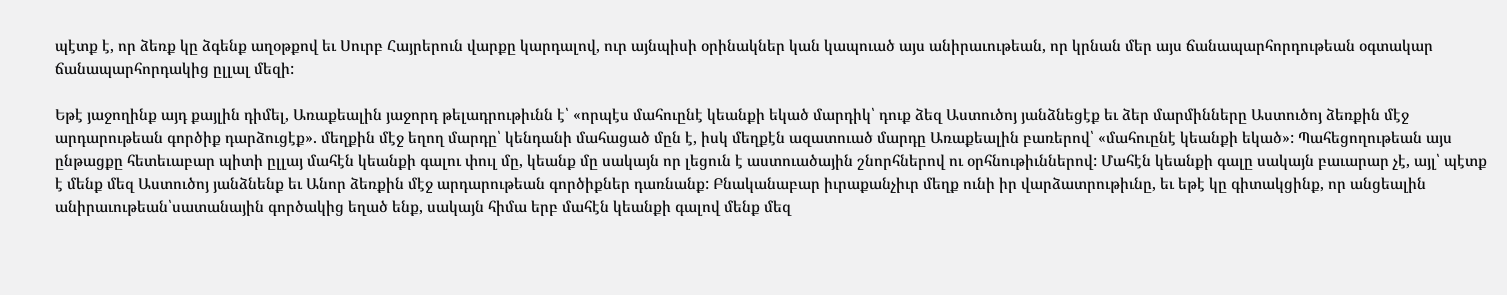պէտք է, որ ձեռք կը ձգենք աղօթքով եւ Սուրբ Հայրերուն վարքը կարդալով, ուր այնպիսի օրինակներ կան կապուած այս անիրաւութեան, որ կրնան մեր այս ճանապարհորդութեան օգտակար ճանապարհորդակից ըլլալ մեզի:

Եթէ յաջողինք այդ քայլին դիմել, Առաքեալին յաջորդ թելադրութիւնն է՝ «որպէս մահուընէ կեանքի եկած մարդիկ՝ դուք ձեզ Աստուծոյ յանձնեցէք եւ ձեր մարմինները Աստուծոյ ձեռքին մէջ արդարութեան գործիք դարձուցէք». մեղքին մէջ եղող մարդը՝ կենդանի մահացած մըն է, իսկ մեղքէն ազատուած մարդը Առաքեալին բառերով՝ «մահուընէ կեանքի եկած»: Պահեցողութեան այս ընթացքը հետեւաբար պիտի ըլլայ մահէն կեանքի գալու փուլ մը, կեանք մը սակայն որ լեցուն է աստուածային շնորհներով ու օրհնութիւններով: Մահէն կեանքի գալը սակայն բաւարար չէ, այլ՝ պէտք է մենք մեզ Աստուծոյ յանձնենք եւ Անոր ձեռքին մէջ արդարութեան գործիքներ դառնանք: Բնականաբար իւրաքանչիւր մեղք ունի իր վարձատրութիւնը, եւ եթէ կը գիտակցինք, որ անցեալին անիրաւութեան՝սատանային գործակից եղած ենք, սակայն հիմա երբ մահէն կեանքի գալով մենք մեզ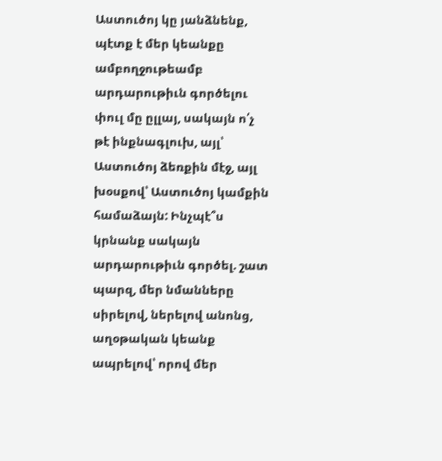Աստուծոյ կը յանձնենք, պէտք է մեր կեանքը ամբողջութեամբ արդարութիւն գործելու փուլ մը ըլլայ, սակայն ո՛չ թէ ինքնագլուխ, այլ՝ Աստուծոյ ձեռքին մէջ, այլ խօսքով՝ Աստուծոյ կամքին համաձայն: Ինչպէ՞ս կրնանք սակայն արդարութիւն գործել. շատ պարզ, մեր նմանները սիրելով, ներելով անոնց, աղօթական կեանք ապրելով՝ որով մեր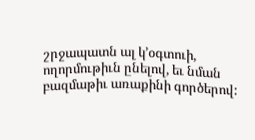շրջապատն ալ կ՚օգտուի, ողորմութիւն ընելով, եւ նման բազմաթիւ առաքինի գործերով: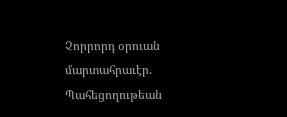Չորրորդ օրուան մարտահրաւէր. Պահեցողութեան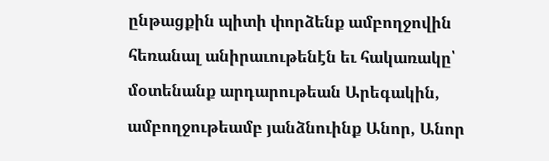ընթացքին պիտի փորձենք ամբողջովին հեռանալ անիրաւութենէն եւ հակառակը՝ մօտենանք արդարութեան Արեգակին, ամբողջութեամբ յանձնուինք Անոր, Անոր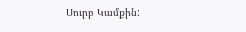Սուրբ Կամքին: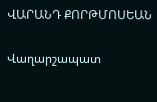ՎԱՐԱՆԴ ՔՈՐԹՄՈՍԵԱՆ

Վաղարշապատ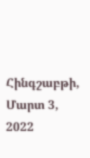Հինգշաբթի, Մարտ 3, 2022